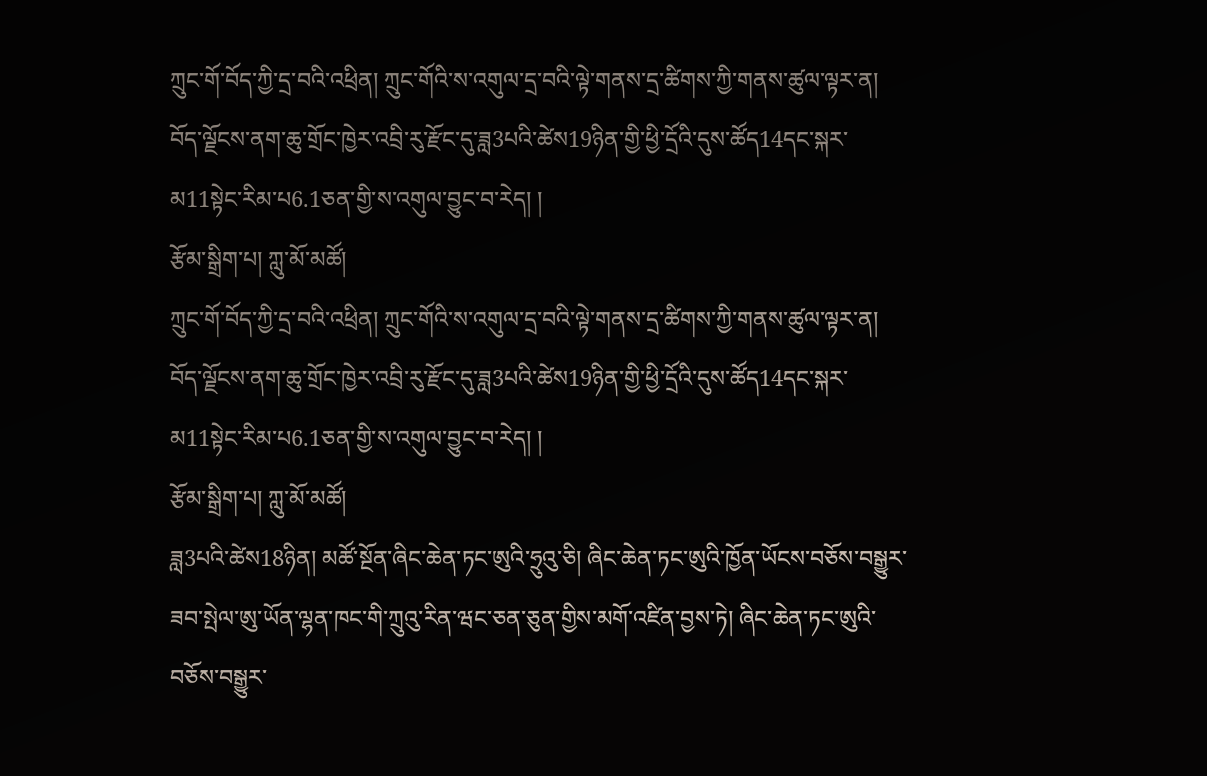ཀྲུང་གོ་བོད་ཀྱི་དྲ་བའི་འཕྲིན། ཀྲུང་གོའི་ས་འགུལ་དྲ་བའི་ལྟེ་གནས་དྲ་ཚིགས་ཀྱི་གནས་ཚུལ་ལྟར་ན། བོད་ལྗོངས་ནག་ཆུ་གྲོང་ཁྱེར་འབྲི་རུ་རྫོང་དུ་ཟླ3པའི་ཚེས19ཉིན་གྱི་ཕྱི་དྲོའི་དུས་ཚོད14དང་སྐར་མ11སྟེང་རིམ་པ6.1ཅན་གྱི་ས་འགུལ་བྱུང་བ་རེད། །
རྩོམ་སྒྲིག་པ། ཀླུ་མོ་མཚོ།
ཀྲུང་གོ་བོད་ཀྱི་དྲ་བའི་འཕྲིན། ཀྲུང་གོའི་ས་འགུལ་དྲ་བའི་ལྟེ་གནས་དྲ་ཚིགས་ཀྱི་གནས་ཚུལ་ལྟར་ན། བོད་ལྗོངས་ནག་ཆུ་གྲོང་ཁྱེར་འབྲི་རུ་རྫོང་དུ་ཟླ3པའི་ཚེས19ཉིན་གྱི་ཕྱི་དྲོའི་དུས་ཚོད14དང་སྐར་མ11སྟེང་རིམ་པ6.1ཅན་གྱི་ས་འགུལ་བྱུང་བ་རེད། །
རྩོམ་སྒྲིག་པ། ཀླུ་མོ་མཚོ།
ཟླ3པའི་ཚེས18ཉིན། མཚོ་སྔོན་ཞིང་ཆེན་ཏང་ཨུའི་ཧྲུའུ་ཅི། ཞིང་ཆེན་ཏང་ཨུའི་ཁྱོན་ཡོངས་བཅོས་བསྒྱུར་ཟབ་སྤེལ་ཨུ་ཡོན་ལྷན་ཁང་གི་ཀྲུའུ་རིན་ཝང་ཅན་ཅུན་གྱིས་མགོ་འཛིན་བྱས་ཏེ། ཞིང་ཆེན་ཏང་ཨུའི་བཅོས་བསྒྱུར་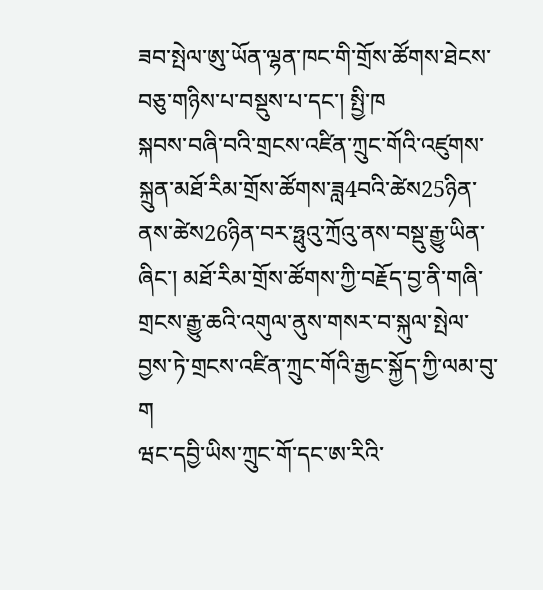ཟབ་སྤེལ་ཨུ་ཡོན་ལྷན་ཁང་གི་གྲོས་ཚོགས་ཐེངས་བཅུ་གཉིས་པ་བསྡུས་པ་དང་། སྤྱི་ཁ
སྐབས་བཞི་བའི་གྲངས་འཛིན་ཀྲུང་གོའི་འཛུགས་སྐྲུན་མཐོ་རིམ་གྲོས་ཚོགས་ཟླ4བའི་ཚེས25ཉིན་ནས་ཚེས26ཉིན་བར་ཧྥུའུ་ཀྲོའུ་ནས་བསྡུ་རྒྱུ་ཡིན་ཞིང་། མཐོ་རིམ་གྲོས་ཚོགས་ཀྱི་བརྗོད་བྱ་ནི་གཞི་གྲངས་རྒྱུ་ཆའི་འགུལ་ནུས་གསར་བ་སྐུལ་སྤེལ་བྱས་ཏེ་གྲངས་འཛིན་ཀྲུང་གོའི་རྒྱང་སྐྱོད་ཀྱི་ལམ་བུ་ག
ཝང་དབྱི་ཡིས་ཀྲུང་གོ་དང་ཨ་རིའི་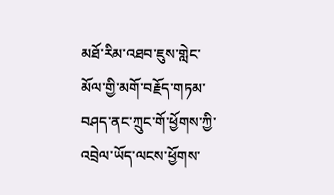མཐོ་རིམ་འཐབ་ཇུས་གླེང་མོལ་གྱི་མགོ་བརྗོད་གཏམ་བཤད་ནང་ཀྲུང་གོ་ཕྱོགས་ཀྱི་འབྲེལ་ཡོད་ལངས་ཕྱོགས་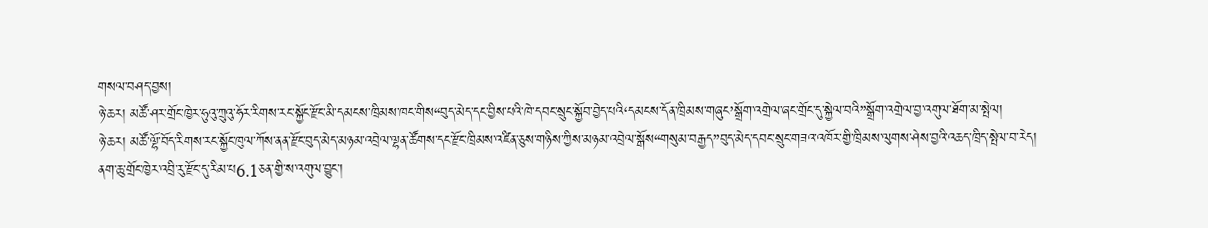གསལ་བཤད་བྱས།
ཉེ་ཆར། མཚོ་ཤར་གྲོང་ཁྱེར་ཧུའུ་ཀྲུའུ་ཧོར་རིགས་རང་སྐྱོང་རྫོང་མི་དམངས་ཁྲིམས་ཁང་གིས“བུད་མེད་དང་བྱིས་པའི་ཁེ་དབང་སྲུང་སྐྱོབ་བྱེད་པའི‘དམངས་དོན་ཁྲིམས་གཞུང’སྒྲོག་འགྲེལ་ཞང་གྲོང་དུ་སྐྱེལ་བའི”སྒྲོག་འགྲེལ་བྱ་འགུལ་ཐོག་མ་སྤེལ།
ཉེ་ཆར། མཚོ་ལྷོ་བོད་རིགས་རང་སྐྱོང་ཁུལ་ཀོས་ནན་རྫོང་བུད་མེད་མཉམ་འབྲེལ་ལྷན་ཚོགས་དང་རྫོང་ཁྲིམས་འཛིན་ཅུས་གཉིས་ཀྱིས་མཉམ་འབྲེལ་སྒོས“གསུམ་བརྒྱད”བུད་མེད་དབང་སྲུང་གཟའ་འཁོར་གྱི་ཁྲིམས་ལུགས་ཤེས་བྱའི་འཆད་ཁྲིད་སྤེལ་བ་རེད།
ནག་ཆུ་གྲོང་ཁྱེར་འབྲི་རུ་རྫོང་དུ་རིམ་པ6.1ཅན་གྱི་ས་འགུལ་བྱུང་།